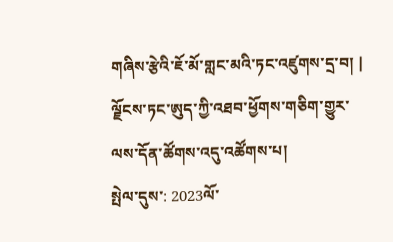གཞིས་རྩེའི་ཇོ་མོ་གླང་མའི་ཏང་འཛུགས་དྲ་བ། |
ལྗོངས་ཏང་ཨུད་ཀྱི་འཐབ་ཕྱོགས་གཅིག་གྱུར་ལས་དོན་ཚོགས་འདུ་འཚོགས་པ།
སྤེལ་དུས་: 2023ལོ་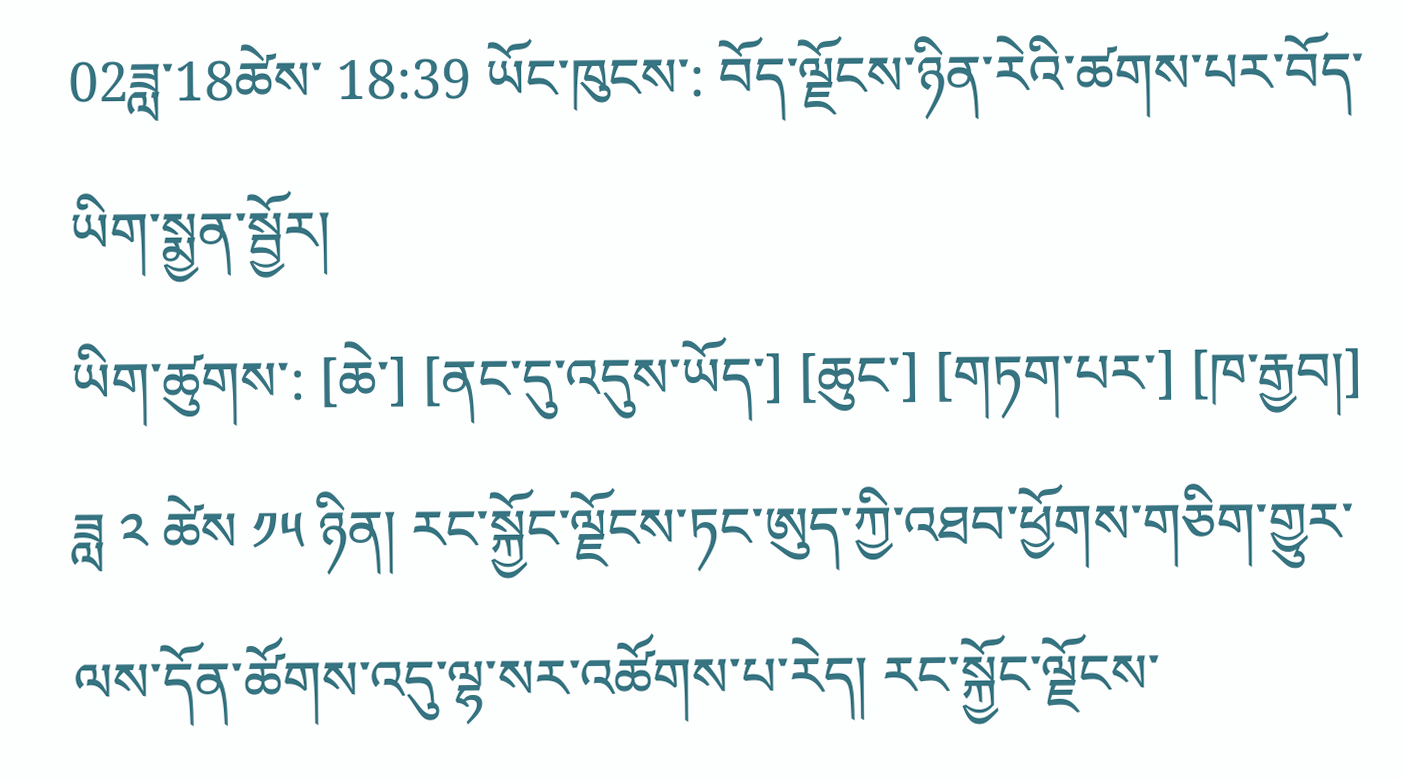02ཟླ་18ཚེས་ 18:39 ཡོང་ཁུངས་: བོད་ལྗོངས་ཉིན་རེའི་ཚགས་པར་བོད་ཡིག་སྨྱན་སྦྱོར།
ཡིག་ཚུགས་: [ཆེ་] [ནང་དུ་འདུས་ཡོད་] [ཆུང་] [གཏག་པར་] [ཁ་རྒྱབ།]
ཟླ ༢ ཚེས ༡༥ ཉིན། རང་སྐྱོང་ལྗོངས་ཏང་ཨུད་ཀྱི་འཐབ་ཕྱོགས་གཅིག་གྱུར་ལས་དོན་ཚོགས་འདུ་ལྷ་སར་འཚོགས་པ་རེད། རང་སྐྱོང་ལྗོངས་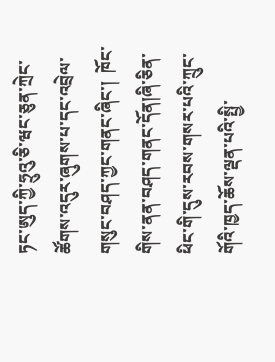ཏང་ཨུད་ཀྱི་ཧྲུའུ་ཅི་ཝང་ཅུན་ཀྲེང་ཚོགས་འདུར་ཞུགས་པ་དང་འབྲེལ་གསུང་བཤད་ཀྱང་གནང་ཞིང་།  ཁོང་གིས་ནན་བཤད་གནང་དོན།ཞི་ཅིན་ཕིང་གི་དུས་རབས་གསར་པའི་ཀྲུང་གོའི་ཁྱད་ཆོས་ལྡན་པའི་སྤྱི་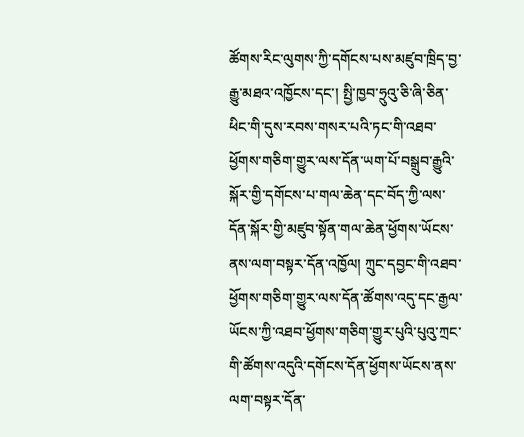ཚོགས་རིང་ལུགས་ཀྱི་དགོངས་པས་མཛུབ་ཁྲིད་བྱ་རྒྱུ་མཐའ་འཁྱོངས་དང་། སྤྱི་ཁྱབ་ཧྲུའུ་ཅི་ཞི་ཅིན་ཕིང་གི་དུས་རབས་གསར་པའི་ཏང་གི་འཐབ་ཕྱོགས་གཅིག་གྱུར་ལས་དོན་ཡག་པོ་བསྒྲུབ་རྒྱུའི་སྐོར་གྱི་དགོངས་པ་གལ་ཆེན་དང་བོད་ཀྱི་ལས་དོན་སྐོར་གྱི་མཛུབ་སྟོན་གལ་ཆེན་ཕྱོགས་ཡོངས་ནས་ལག་བསྟར་དོན་འཁྱོལ། ཀྲུང་དབྱང་གི་འཐབ་ཕྱོགས་གཅིག་གྱུར་ལས་དོན་ཚོགས་འདུ་དང་རྒྱལ་ཡོངས་ཀྱི་འཐབ་ཕྱོགས་གཅིག་གྱུར་པུའི་པུའུ་ཀྲང་གི་ཚོགས་འདུའི་དགོངས་དོན་ཕྱོགས་ཡོངས་ནས་ལག་བསྟར་དོན་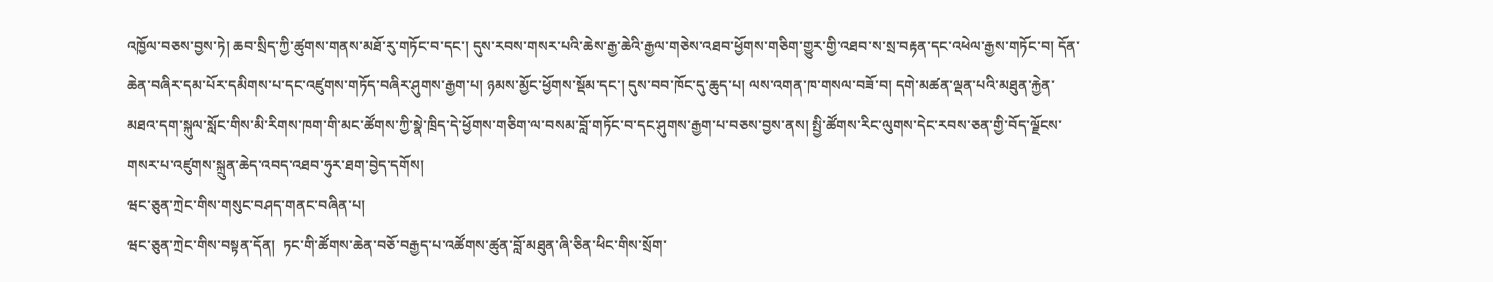འཁྱོལ་བཅས་བྱས་ཏེ། ཆབ་སྲིད་ཀྱི་ཚུགས་གནས་མཐོ་རུ་གཏོང་བ་དང་། དུས་རབས་གསར་པའི་ཆེས་རྒྱ་ཆེའི་རྒྱལ་གཅེས་འཐབ་ཕྱོགས་གཅིག་གྱུར་གྱི་འཐབ་ས་སྲ་བརྟན་དང་འཕེལ་རྒྱས་གཏོང་བ། དོན་ཆེན་བཞིར་དམ་པོར་དམིགས་པ་དང་འཛུགས་གཏོད་བཞིར་ཤུགས་རྒྱག་པ། ཉམས་མྱོང་ཕྱོགས་སྡོམ་དང་། དུས་བབ་ཁོང་དུ་ཆུད་པ། ལས་འགན་ཁ་གསལ་བཟོ་བ། དགེ་མཚན་ལྡན་པའི་མཐུན་རྐྱེན་མཐའ་དག་སྐུལ་སློང་གིས་མི་རིགས་ཁག་གི་མང་ཚོགས་ཀྱི་སྣེ་ཁྲིད་དེ་ཕྱོགས་གཅིག་ལ་བསམ་བློ་གཏོང་བ་དང་ཤུགས་རྒྱག་པ་བཅས་བྱས་ནས། སྤྱི་ཚོགས་རིང་ལུགས་དེང་རབས་ཅན་གྱི་བོད་ལྗོངས་གསར་པ་འཛུགས་སྐྲུན་ཆེད་འབད་འཐབ་ཧུར་ཐག་བྱེད་དགོས།
ཝང་ཅུན་ཀྲེང་གིས་གསུང་བཤད་གནང་བཞིན་པ།
ཝང་ཅུན་ཀྲེང་གིས་བསྟན་དོན།  ཏང་གི་ཚོགས་ཆེན་བཅོ་བརྒྱད་པ་འཚོགས་ཚུན་བློ་མཐུན་ཞི་ཅིན་ཕིང་གིས་སྲོག་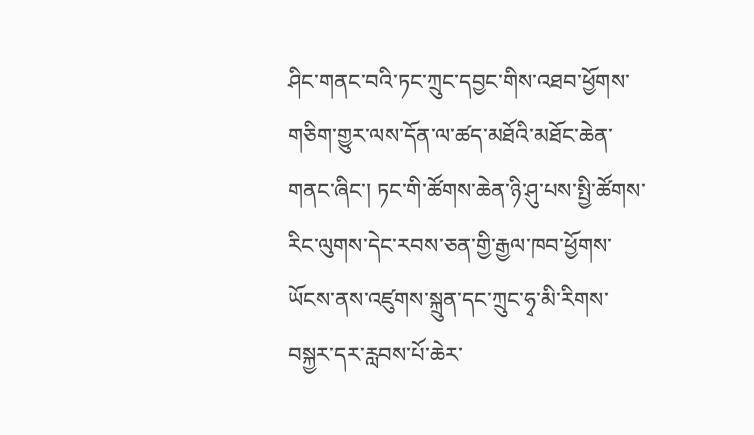ཤིང་གནང་བའི་ཏང་ཀྲུང་དབྱང་གིས་འཐབ་ཕྱོགས་གཅིག་གྱུར་ལས་དོན་ལ་ཚད་མཐོའི་མཐོང་ཆེན་གནང་ཞིང་། ཏང་གི་ཚོགས་ཆེན་ཉི་ཤུ་པས་སྤྱི་ཚོགས་རིང་ལུགས་དེང་རབས་ཅན་གྱི་རྒྱལ་ཁབ་ཕྱོགས་ཡོངས་ནས་འཛུགས་སྐྲུན་དང་ཀྲུང་ཧྭ་མི་རིགས་བསྐྱར་དར་རླབས་པོ་ཆེར་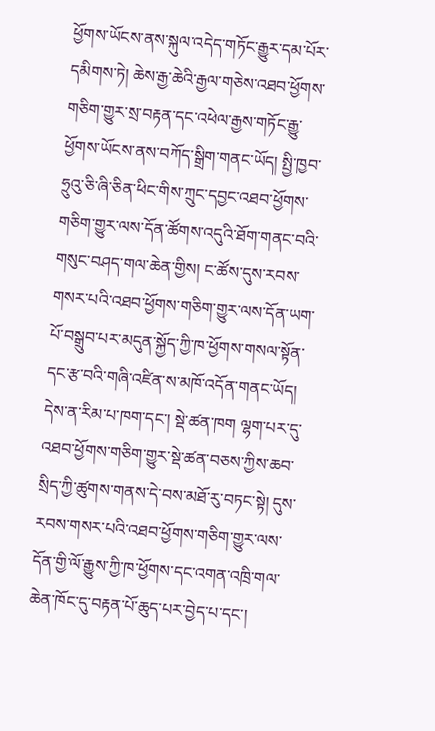ཕྱོགས་ཡོངས་ནས་སྐུལ་འདེད་གཏོང་རྒྱུར་དམ་པོར་དམིགས་ཏེ། ཆེས་རྒྱ་ཆེའི་རྒྱལ་གཅེས་འཐབ་ཕྱོགས་གཅིག་གྱུར་སྲ་བརྟན་དང་འཕེལ་རྒྱས་གཏོང་རྒྱུ་ཕྱོགས་ཡོངས་ནས་བཀོད་སྒྲིག་གནང་ཡོད། སྤྱི་ཁྱབ་ཧྲུའུ་ཅི་ཞི་ཅིན་ཕིང་གིས་ཀྲུང་དབྱང་འཐབ་ཕྱོགས་གཅིག་གྱུར་ལས་དོན་ཚོགས་འདུའི་ཐོག་གནང་བའི་གསུང་བཤད་གལ་ཆེན་གྱིས། ང་ཚོས་དུས་རབས་གསར་པའི་འཐབ་ཕྱོགས་གཅིག་གྱུར་ལས་དོན་ཡག་པོ་བསྒྲུབ་པར་མདུན་སྐྱོད་ཀྱི་ཁ་ཕྱོགས་གསལ་སྟོན་དང་རྩ་བའི་གཞི་འཛིན་ས་མཁོ་འདོན་གནང་ཡོད། དེས་ན་རིམ་པ་ཁག་དང་། སྡེ་ཚན་ཁག ལྷག་པར་དུ་འཐབ་ཕྱོགས་གཅིག་གྱུར་སྡེ་ཚན་བཅས་ཀྱིས་ཆབ་སྲིད་ཀྱི་ཚུགས་གནས་དེ་བས་མཐོ་རུ་བཏང་སྟེ། དུས་རབས་གསར་པའི་འཐབ་ཕྱོགས་གཅིག་གྱུར་ལས་དོན་གྱི་ལོ་རྒྱུས་ཀྱི་ཁ་ཕྱོགས་དང་འགན་འཁྲི་གལ་ཆེན་ཁོང་དུ་བརྟན་པོ་ཆུད་པར་བྱེད་པ་དང་།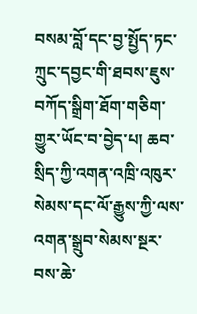བསམ་བློ་དང་བྱ་སྤྱོད་ཏང་ཀྲུང་དབྱང་གི་ཐབས་ཇུས་བཀོད་སྒྲིག་ཐོག་གཅིག་གྱུར་ཡོང་བ་བྱེད་པ། ཆབ་སྲིད་ཀྱི་འགན་འཁྲི་འཁུར་སེམས་དང་ལོ་རྒྱུས་ཀྱི་ལས་འགན་སྒྲུབ་སེམས་སྔར་བས་ཆེ་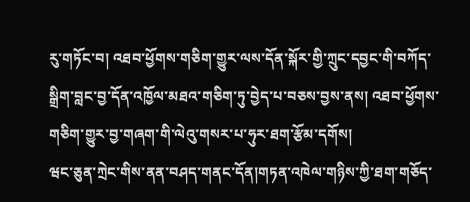རུ་གཏོང་བ། འཐབ་ཕྱོགས་གཅིག་གྱུར་ལས་དོན་སྐོར་གྱི་ཀྲུང་དབྱང་གི་བཀོད་སྒྲིག་བླང་བྱ་དོན་འཁྱོལ་མཐའ་གཅིག་ཏུ་བྱེད་པ་བཅས་བྱས་ནས། འཐབ་ཕྱོགས་གཅིག་གྱུར་བྱ་གཞག་གི་ལེའུ་གསར་པ་ཧུར་ཐག་རྩོམ་དགོས།
ཝང་ཅུན་ཀྲེང་གིས་ནན་བཤད་གནང་དོན།གཏན་འཁེལ་གཉིས་ཀྱི་ཐག་གཅོད་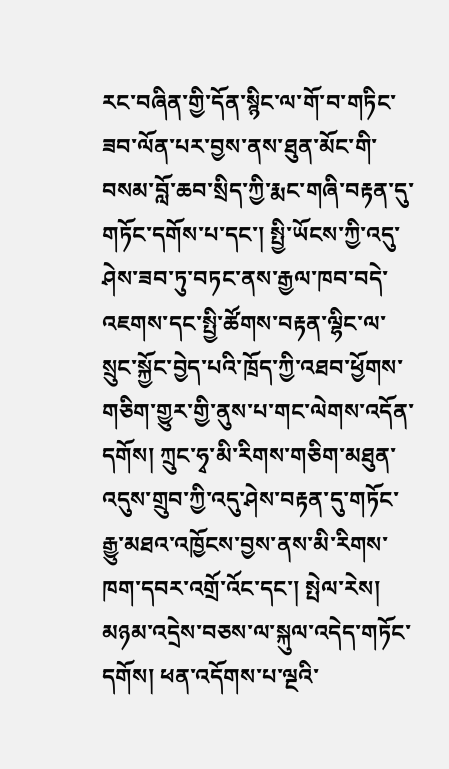རང་བཞིན་གྱི་དོན་སྙིང་ལ་གོ་བ་གཏིང་ཟབ་ལོན་པར་བྱས་ནས་ཐུན་མོང་གི་བསམ་བློ་ཆབ་སྲིད་ཀྱི་རྨང་གཞི་བརྟན་དུ་གཏོང་དགོས་པ་དང་། སྤྱི་ཡོངས་ཀྱི་འདུ་ཤེས་ཟབ་ཏུ་བཏང་ནས་རྒྱལ་ཁབ་བདེ་འཇགས་དང་སྤྱི་ཚོགས་བརྟན་ལྷིང་ལ་སྲུང་སྐྱོང་བྱེད་པའི་ཁྲོད་ཀྱི་འཐབ་ཕྱོགས་གཅིག་གྱུར་གྱི་ནུས་པ་གང་ལེགས་འདོན་དགོས། ཀྲུང་ཧྭ་མི་རིགས་གཅིག་མཐུན་འདུས་གྲུབ་ཀྱི་འདུ་ཤེས་བརྟན་དུ་གཏོང་རྒྱུ་མཐའ་འཁྱོངས་བྱས་ནས་མི་རིགས་ཁག་དབར་འགྲོ་འོང་དང་། སྤེལ་རེས། མཉམ་འདྲེས་བཅས་ལ་སྐུལ་འདེད་གཏོང་དགོས། ཕན་འདོགས་པ་ལྔའི་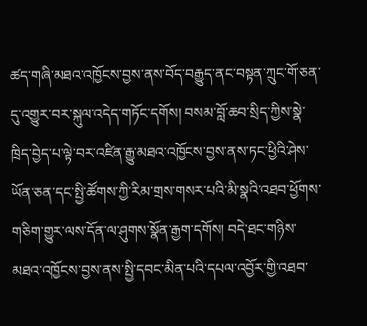ཚད་གཞི་མཐའ་འཁྱོངས་བྱས་ནས་བོད་བརྒྱུད་ནང་བསྟན་ཀྲུང་གོ་ཅན་དུ་འགྱུར་བར་སྐུལ་འདེད་གཏོང་དགོས། བསམ་བློ་ཆབ་སྲིད་ཀྱིས་སྣེ་ཁྲིད་བྱེད་པ་ལྟེ་བར་འཛིན་རྒྱུ་མཐའ་འཁྱོངས་བྱས་ནས་ཏང་ཕྱིའི་ཤེས་ཡོན་ཅན་དང་སྤྱི་ཚོགས་ཀྱི་རིམ་གྲས་གསར་པའི་མི་སྣའི་འཐབ་ཕྱོགས་གཅིག་གྱུར་ལས་དོན་ལ་ཤུགས་སྣོན་རྒྱག་དགོས། བདེ་ཐང་གཉིས་མཐའ་འཁྱོངས་བྱས་ནས་སྤྱི་དབང་མིན་པའི་དཔལ་འབྱོར་གྱི་འཐབ་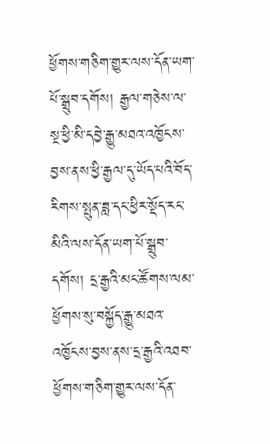ཕྱོགས་གཅིག་གྱུར་ལས་དོན་ཡག་པོ་སྒྲུབ་དགོས། རྒྱལ་གཅེས་ལ་སྔ་ཕྱི་མི་དབྱེ་རྒྱུ་མཐའ་འཁྱོངས་བྱས་ནས་ཕྱི་རྒྱལ་དུ་ཡོད་པའི་བོད་རིགས་སྤུན་ཟླ་དང་ཕྱིར་སྡོད་རང་མིའི་ལས་དོན་ཡག་པོ་སྒྲུབ་དགོས། དྲ་རྒྱའི་མང་ཚོགས་ལམ་ཕྱོགས་སུ་བསྐྱོད་རྒྱུ་མཐའ་འཁྱོངས་བྱས་ནས་དྲ་རྒྱའི་འཐབ་ཕྱོགས་གཅིག་གྱུར་ལས་དོན་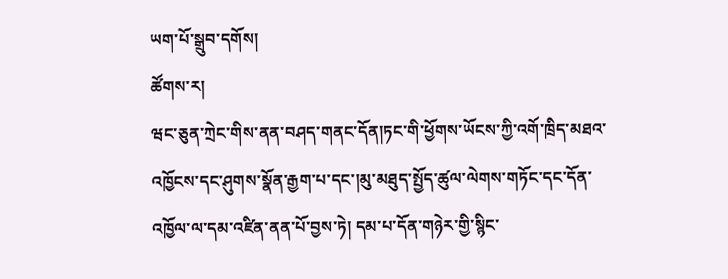ཡག་པོ་སྒྲུབ་དགོས།
ཚོགས་ར།
ཝང་ཅུན་ཀྲེང་གིས་ནན་བཤད་གནང་དོན།ཏང་གི་ཕྱོགས་ཡོངས་ཀྱི་འགོ་ཁྲིད་མཐའ་འཁྱོངས་དང་ཤུགས་སྣོན་རྒྱག་པ་དང་།མུ་མཐུད་སྤྱོད་ཚུལ་ལེགས་གཏོང་དང་དོན་འཁྱོལ་ལ་དམ་འཛིན་ནན་པོ་བྱས་ཏེ། དམ་པ་དོན་གཉེར་གྱི་སྙིང་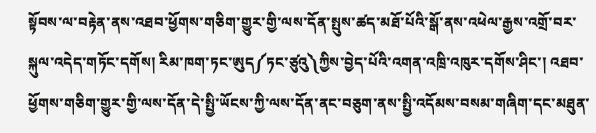སྟོབས་ལ་བརྟེན་ནས་འཐབ་ཕྱོགས་གཅིག་གྱུར་གྱི་ལས་དོན་སྤུས་ཚད་མཐོ་པོའི་སྒོ་ནས་འཕེལ་རྒྱས་འགྲོ་བར་སྐུལ་འདེད་གཏོང་དགོས། རིམ་ཁག་ཏང་ཨུད༼ཏང་ཙུའུ༽ཀྱིས་བྱེད་པོའི་འགན་འཁྲི་འཁུར་དགོས་ཤིང་། འཐབ་ཕྱོགས་གཅིག་གྱུར་གྱི་ལས་དོན་དེ་སྤྱི་ཡོངས་ཀྱི་ལས་དོན་ནང་བཅུག་ནས་སྤྱི་འདོམས་བསམ་གཞིག་དང་མཐུན་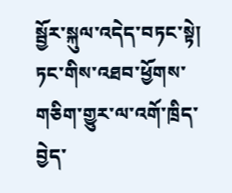སྦྱོར་སྐུལ་འདེད་བཏང་སྟེ། ཏང་གིས་འཐབ་ཕྱོགས་གཅིག་གྱུར་ལ་འགོ་ཁྲིད་བྱེད་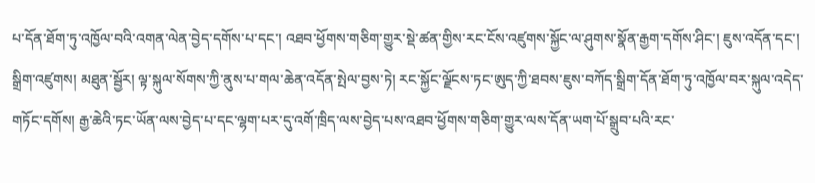པ་དོན་ཐོག་ཏུ་འཁྱོལ་བའི་འགན་ལེན་བྱེད་དགོས་པ་དང་། འཐབ་ཕྱོགས་གཅིག་གྱུར་སྡེ་ཚན་གྱིས་རང་ངོས་འཛུགས་སྐྱོང་ལ་ཤུགས་སྣོན་རྒྱག་དགོས་ཤིང་། ཇུས་འདོན་དང་། སྒྲིག་འཛུགས། མཐུན་སྦྱོར། ལྟ་སྐུལ་སོགས་ཀྱི་ནུས་པ་གལ་ཆེན་འདོན་སྤེལ་བྱས་ཏེ། རང་སྐྱོང་ལྗོངས་ཏང་ཨུད་ཀྱི་ཐབས་ཇུས་བཀོད་སྒྲིག་དོན་ཐོག་ཏུ་འཁྱོལ་བར་སྐུལ་འདེད་གཏོང་དགོས། རྒྱ་ཆེའི་ཏང་ཡོན་ལས་བྱེད་པ་དང་ལྷག་པར་དུ་འགོ་ཁྲིད་ལས་བྱེད་པས་འཐབ་ཕྱོགས་གཅིག་གྱུར་ལས་དོན་ཡག་པོ་སྒྲུབ་པའི་རང་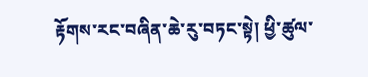རྟོགས་རང་བཞིན་ཆེ་རུ་བཏང་སྟེ། ཕྱི་ཚུལ་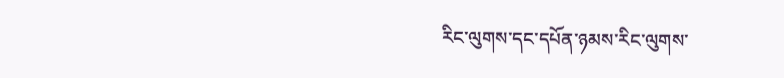རིང་ལུགས་དང་དཔོན་ཉམས་རིང་ལུགས་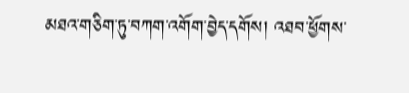མཐའ་གཅིག་ཏུ་བཀག་འགོག་བྱེད་དགོས། འཐབ་ཕྱོགས་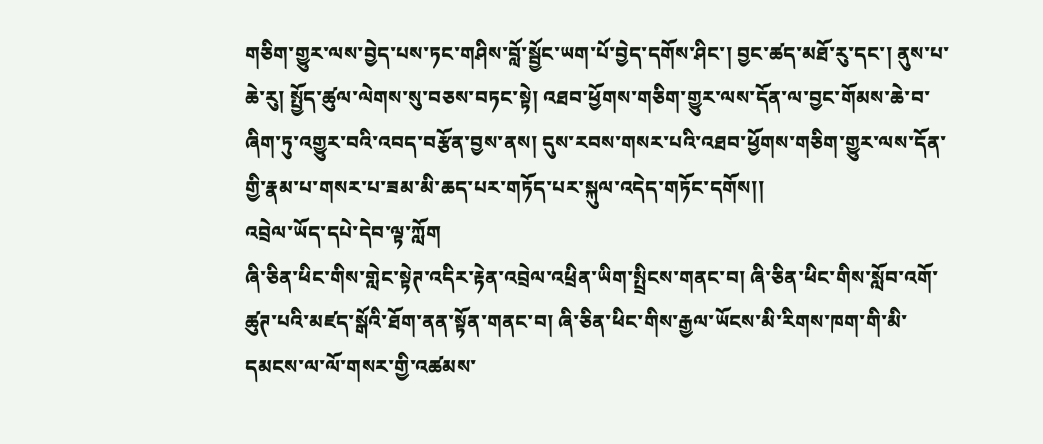གཅིག་གྱུར་ལས་བྱེད་པས་ཏང་གཤིས་བློ་སྦྱོང་ཡག་པོ་བྱེད་དགོས་ཤིང་། བྱང་ཚད་མཐོ་རུ་དང་། ནུས་པ་ཆེ་རུ། སྤྱོད་ཚུལ་ལེགས་སུ་བཅས་བཏང་སྟེ། འཐབ་ཕྱོགས་གཅིག་གྱུར་ལས་དོན་ལ་བྱང་གོམས་ཆེ་བ་ཞིག་ཏུ་འགྱུར་བའི་འབད་བརྩོན་བྱས་ནས། དུས་རབས་གསར་པའི་འཐབ་ཕྱོགས་གཅིག་གྱུར་ལས་དོན་གྱི་རྣམ་པ་གསར་པ་ཟམ་མི་ཆད་པར་གཏོད་པར་སྐུལ་འདེད་གཏོང་དགོས།།
འབྲེལ་ཡོད་དཔེ་དེབ་ལྟ་ཀློག
ཞི་ཅིན་ཕིང་གིས་གླེང་སྟེཊ་འདིར་རྟེན་འབྲེལ་འཕྲིན་ཡིག་སྤྲིངས་གནང་བ། ཞི་ཅིན་ཕིང་གིས་སློབ་འགོ་ཚུཊ་པའི་མཛད་སྒོའི་ཐོག་ནན་སྟོན་གནང་བ། ཞི་ཅིན་ཕིང་གིས་རྒྱལ་ཡོངས་མི་རིགས་ཁག་གི་མི་དམངས་ལ་ལོ་གསར་གྱི་འཚམས་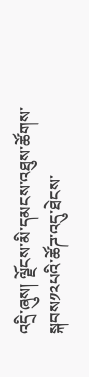འདྲི་ཞུས། ལྗོངས་མི་དམངས་འཐུས་ཚོགས་སྐབས༡༢པའི་ཚོཌ་འདུ་ཐེངས་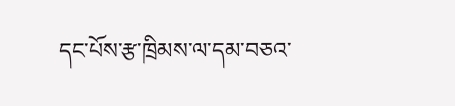དང་པོས་རྩ་ཁྲིམས་ལ་དམ་བཅའ་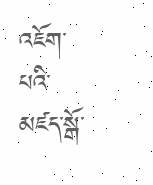འཇོག་པའི་མཛད་སྒོ་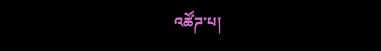འཚོཌ་པ།